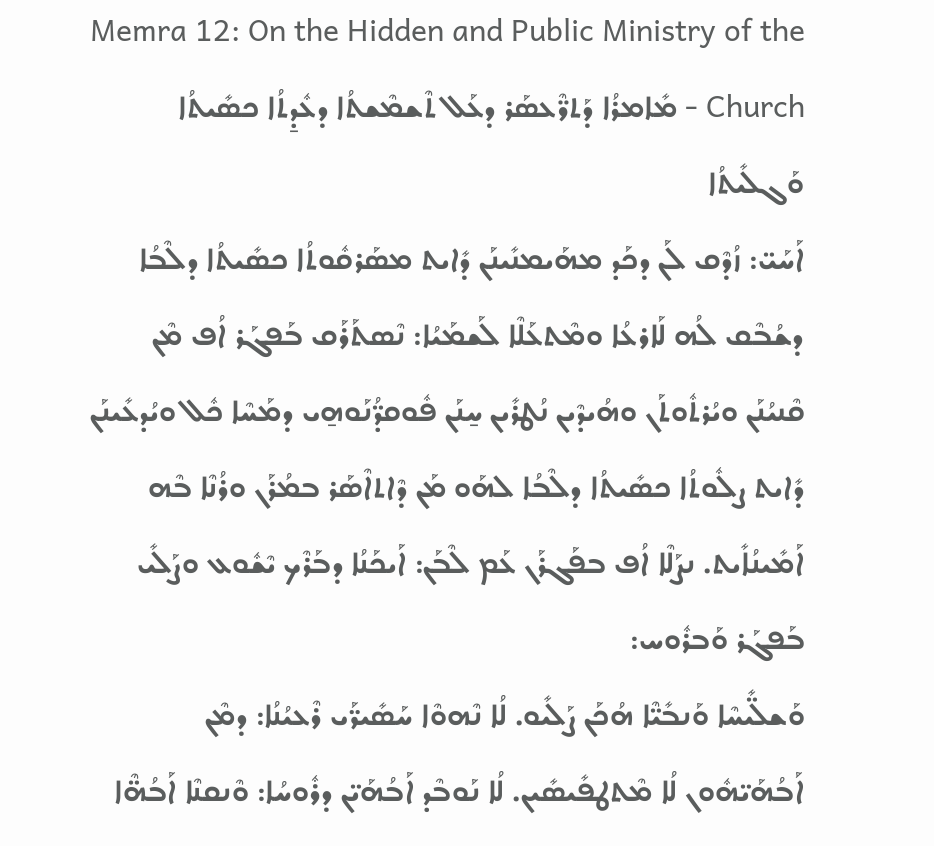Memra 12: On the Hidden and Public Ministry of the Church - ܡܺܐܡܪܳܐ ܕܰܬܪ̈ܶܥܣܰܪ ܕܥܰܠ ܬܶܫܡܶܫܬܳܐ ܕܥܽܕ̱ܬܳܐ ܟܣܺܝܬܳܐ ܘܰܓܠܺܝܬܳܐ
ܐܰܚܰܝ̈: ܙܳܕܶܩ ܠܰܢ ܕܟܰܕ ܡܗܰܝܡܢܺܝܢܰܢ ܕܺܐܝܬ ܡܣܰܪܩܽܘܬܳܐ ܟܣܺܝܬܳܐ ܕܠܶܒܳܐ ܕܫܳܒܶܩ ܠܳܗ ܠܰܐܪܥܳܐ ܘܡܶܬܥܰܠܶܐ ܠܰܫܡܰܝܳܐ: ܢܶܣܬܰܪܰܩ ܒܰܦܓܰܪ ܐܳܦ ܡܶܢ ܩܶܢܝܳܢܰܢ ܘܝܳܪܬܽܘܬܰܢ ܘܗܳܝܕܶܝܢ ܢܳܛܪܺܝܢ ܚ̱ܢܰܢ ܦܽܘܩܕ̈ܳܢܰܘܗ̱ܝ ܕܡܰܚܶܐ ܟܽܠ ܘܝܳܕܥܺܝܢܰܢ ܕܺܐܝܬ ܨܠܽܘܬܳܐ ܟܣܺܝܬܳܐ ܕܠܶܒܳܐ ܠܗܰܘ ܡܰܢ ܕܶܐܬܐܶܣܰܪ ܒܡܳܪܰܢ ܘܪܳܢܶܐ ܒܶܗ ܐܰܡܺܝܢܳܐܺܝܬ. ܢܨܰܠܶܐ ܐܳܦ ܒܦܰܓܪܰܢ ܥܰܡ ܠܶܒܰܢ: ܐܰܝܟܰܢܳܐ ܕܒܰܪܶܟ ܝܶܫܽܘܥ ܘܨܰܠܺܝ ܒܰܦܓܰܪ ܘܰܒܪܽܘܚ:
ܘܰܫܠ̈ܺܝܚܶܐ ܘܰܢܒܺܝ̈ܶܐ ܗܳܟܰܢ ܨܰܠܺܝܘ. ܠܳܐ ܢܶܗܘܶܐ ܚܰܣܺܝܪ̈ܰܝ ܪܶܥܝܳܢܳܐ: ܕܡܶܢ ܐܰܒܳܗܰܝ̈ܗܽܘܢ ܠܳܐ ܡܶܬܛܦܺܝܣܺܝܢ. ܠܳܐ ܢܰܘܒܶܕ ܐܰܒܳܗܰܝ̈ܢ ܕܪܽܘܚܳܐ: ܘܶܢܩܢܶܐ ܐܰܒܳܗ̈ܶܐ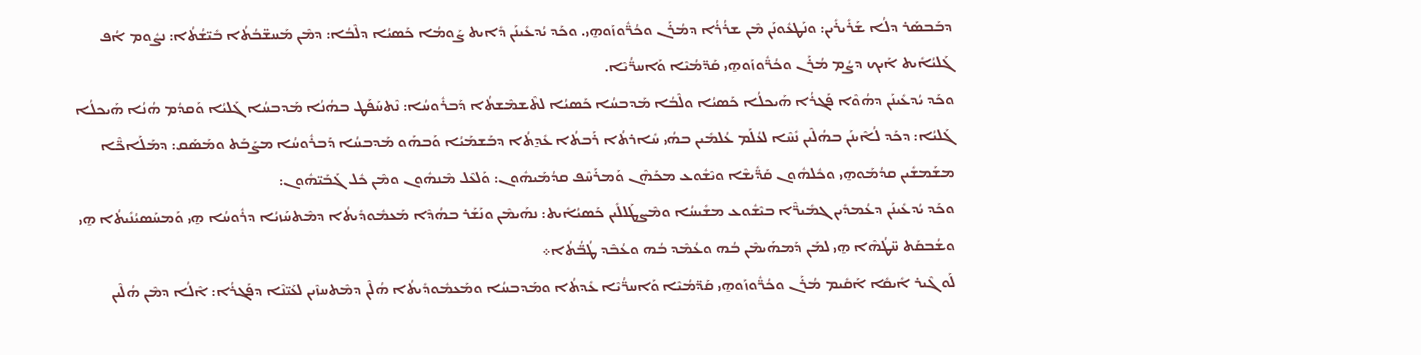ܕܒܰܒܣܰܪ ܕܠܳܐ ܫܰܪܺܝܪܺܝܢ: ܘܢܰܛܥܽܘܢܰܢ ܡܶܢ ܫܪܳܪܳܐ ܕܡܳܪܰܢ ܘܟܳܪ̈ܽܘܙܰܘܗ̱ܝ. ܘܟܰܕ ܝܳܕܥܺܝܢܰܢ ܕܺܐܝܬ ܨܰܘܡܳܐ ܟܰܣܝܳܐ ܕܠܶܒܳܐ: ܕܡܶܢ ܡܰܚܫ̈ܒܳܬܳܐ ܒܺܝ̈ܫܳܬܳܐ: ܢܨܽܘܡ ܐܳܦ ܓܰܠܝܳܐܺܝܬ ܐܰܝܟ ܕܨܳܡ ܡܳܪܰܢ ܘܟܳܪ̈ܽܘܙܰܘܗ̱ܝ ܩܰܕ̈ܡܳܝܶܐ ܘܰܐܚܪ̈ܳܝܶܐ.
ܘܟܰܕ ܝܳܕܥܺܝܢܰܢ ܕܗܳܘܶܐ ܦܰܓܪܳܐ ܗܰܝܟܠܳܐ ܟܰܣܝܳܐ ܘܠܶܒܳܐ ܡܰܕܒܚܳܐ ܟܰܣܝܳܐ ܠܬܶܫܡܶܫܬܳܐ ܕܰܒܪܽܘܚܳܐ: ܢܶܬܚܰܦܰܛ ܒܗܳܢܳܐ ܡܰܕܒܚܳܐ ܓܰܠܝܳܐ ܘܰܩܕܳܡ ܗܳܢܳܐ ܗܰܝܟܠܳܐ ܓܰܠܝܳܐ: ܕܟܰܕ ܠܳܐܶܝܢܰܢ ܒܗܳܠܶܝܢ ܢܺܚܶܐ ܠܥܳܠܰܡ ܥܳܠܡܺܝܢ ܒܗܳܝ ܚܺܐܪܬܳܐ ܪܰܒܬܳܐ ܥܺܕ̱ܬܳܐ ܕܒܰܫܡܰܝܳܐ ܘܰܒܗܰܘ ܡܰܕܒܚܳܐ ܕܰܒܪܽܘܚܳܐ ܡܨܰܒܰܬ ܘܡܰܣܰܩ: ܕܡܰܠܰܐܟ̈ܶܐ ܡܫܰܡܫܺܝܢ ܩܕܳܡܰܘܗ̱ܝ ܘܟܽܠܗܽܘܢ ܩܰܕ̈ܺܝܫܶܐ ܘܝܶܫܽܘܥ ܡܟܰܗܶܢ ܘܰܡܪܰܚܶܦ ܩܕܳܡܰܝܗܽܘܢ: ܘܰܠܥܶܠ ܡܶܢܗܽܘܢ ܘܡܶܢ ܟܽܠ ܓܰܒܰܝ̈ܗܽܘܢ:
ܘܟܰܕ ܝܳܕܥܺܝܢܰܢ ܕܥܳܡܕܺܝܢ ܓܡܺܝܪ̈ܶܐ ܒܝܶܫܽܘܥ ܡܫܺܝܚܳܐ ܘܡܶܨܛܰܠܠܺܝܢ ܟܰܣܝܳܐܺܝܬ: ܢܗܰܝܡܶܢ ܘܢܰܫܰܪ ܒܗܳܕܶܐ ܡܰܥܡܽܘܕܺܝܬܳܐ ܕܡܶܬܚܰܙܝܳܐ ܕܪܽܘܚܳܐ ܗ̱ܝ ܘܰܡܚܰܣܝܳܢܺܝܬܳܐ ܗ̱ܝ ܘܫܳܒܩܰܬ ܚ̈ܛܳܗܶܐ ܗ̱ܝ ܠܡܰܢ ܕܰܡܗܰܝܡܶܢ ܒܳܗ ܘܥܳܡܶܕ ܒܳܗ ܘܥܳܒܶܕ ܛܳܒ̈ܳܬܳܐ܀
ܠܰܘ ܓܶܝܪ ܐܺܝܩܺܐ ܐܰܩܺܝܡ ܡܳܪܰܢ ܘܟܳܪ̈ܽܘܙܰܘܗ̱ܝ ܩܰܕ̈ܡܳܝܶܐ ܘܰܐܚܪ̈ܳܝܶܐ ܥܺܕܬܳܐ ܘܡܰܕܒܚܳܐ ܘܡܰܥܡܽܘܕܺܝܬܳܐ ܗܳܠܶܢ ܕܡܶܬܚܙܶܝܢ ܠܥܰܝ̈ܢܶܐ ܕܦܰܓܪܳܐ: ܐܶܠܳܐ ܕܡܶܢ ܗܳܠܶܝܢ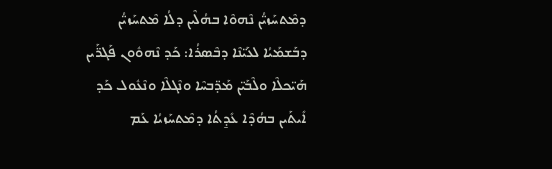ܕܡܶܬܚܰܙܝ̈ܳܢ ܢܶܗܘܶܐ ܒܗܳܠܶܝܢ ܕܠܳܐ ܡܶܬܚܰܙܝ̈ܳܢ ܕܒܰܫܡܰܝܳܐ ܠܥܰܝ̈ܢܶܐ ܕܒܶܣܪܳܐ: ܟܰܕ ܢܶܗܘܽܘܢ ܦܰܓܪ̈ܰܝܢ ܗܰܝ̈ܟܠܶܐ ܘܠܶܒܰܝ̈ܢ ܡܰܕ̈ܒܚܶܐ ܘܢܶܓܠܶܐ ܘܢܶܥܽܘܠ ܟܰܕ ܐܺܝܬܰܝܢ ܒܗܳܕܶܐ ܥܺܕ̱ܬܳܐ ܕܡܶܬܚܰܙܝܳܐ ܥܰܡ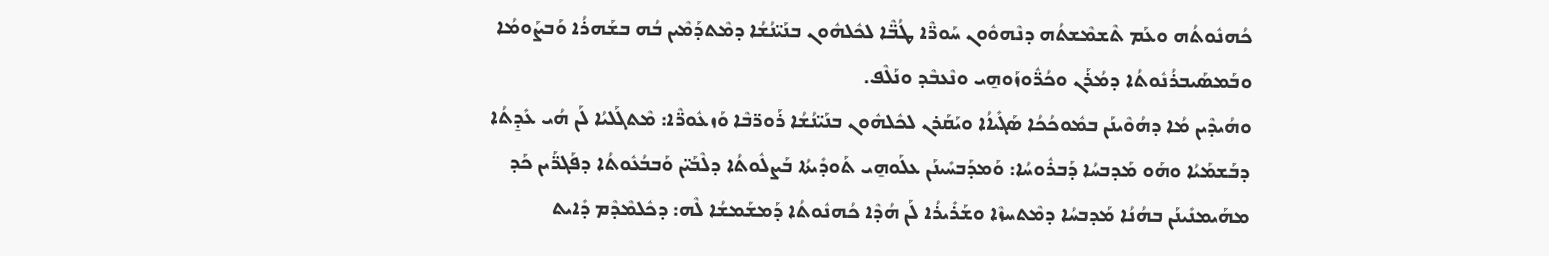ܟܳܗܢܽܘܬܳܗ ܘܥܰܡ ܬܶܫܡܶܫܬܳܗ ܕܢܶܗܘܽܘܢ ܚܰܘܪ̈ܶܐ ܛܳܒ̈ܶܐ ܠܟܽܠܗܽܘܢ ܒܢܰܝ̈ܢܳܫܳܐ ܕܡܶܬܕܰܡܶܝܢ ܒܳܗ ܒܫܰܗܪܳܐ ܘܰܒܨܰܘܡܳܐ ܘܒܰܡܣܰܝܒܪܳܢܽܘܬܳܐ ܕܡܳܪܰܢ ܘܟܳܪ̈ܽܘܙܰܘܗ̱ܝ ܘܢܶܥܒܶܕ ܘܢܰܠܶܦ.
ܘܗܳܝܕܶܝܢ ܡܳܐ ܕܗܳܘܶܝܢܰܢ ܒܡܽܘܟܳܟܳܐ ܣܰܓܺܝܐܳܐ ܘܝܰܩܰܪܢ ܠܟܽܠܗܽܘܢ ܒܢܰܝ̈ܢܳܫܳܐ ܪܰܘܪ̈ܒܶܐ ܘܰܙܥܽܘܪ̈ܶܐ: ܡܶܬܓܰܠܝܳܐ ܠܰܢ ܗܳܝ ܥܺܕ̱ܬܳܐ ܕܒܰܫܡܰܝܳܐ ܘܗܰܘ ܡܰܕܒܚܳܐ ܕܰܒܪܽܘܚܳܐ: ܘܰܡܕܰܒܚܺܝܢܰܢ ܥܠܰܘܗ̱ܝ ܬܰܘܕܺܝܬܳܐ ܒܰܨܠܽܘܬܳܐ ܕܠܶܒܰܝ̈ܢ ܘܰܒܒܳܥܽܘܬܳܐ ܕܦܰܓܪ̈ܰܝܢ ܟܰܕ ܡܗܰܝܡܢܺܝܢܰܢ ܒܗܳܢܳܐ ܡܰܕܒܚܳܐ ܕܡܶܬܚܙܶܐ ܘܫܰܪܺܝܪܳܐ ܠܰܢ ܗܳܕܶܐ ܟܳܗܢܽܘܬܳܐ ܕܰܡܫܰܡܫܳܐ ܠܶܗ: ܕܟܽܠܡܶܕܶܡ ܕܺܐܝܬ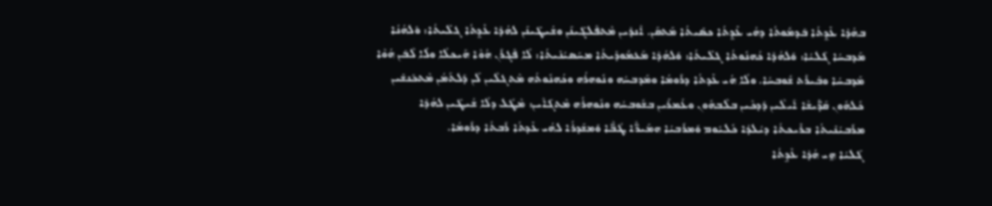ܒܗܳܕܶܐ ܥܺܕ̱ܬܳܐ ܒܰܕܡܽܘܬܳܐ ܕܗܳܝ ܥܺܕ̱ܬܳܐ ܟܣܺܝܬܳܐ ܡܰܬܩܰܢ. ܐܶܢܕܶܝܢ ܡܶܬܦܰܠܓܺܝܢܰܢ ܘܫܳܝܛܺܝܢܰܢ ܠܗܳܕܶܐ ܥܺܕ̱ܬܳܐ ܓܠܺܝܬܳܐ: ܘܰܠܗܳܢܳܐ ܡܰܕܒܚܳܐ ܓܰܠܝܳܐ: ܘܰܠܗܳܕܶܐ ܟܳܗܢܽܘܬܳܐ ܓܠܺܝܬܳܐ: ܘܰܠܗܳܕܶܐ ܡܰܥܡܽܘܕܺܝܬܳܐ ܡܚܰܣܝܳܢܺܝܬܳܐ: ܠܳܐ ܦܰܓܪܰܢ ܗܳܘܶܐ ܗܰܝܟܠܳܐ ܘܠܳܐ ܠܶܒܰܢ ܗܳܘܶܐ ܡܰܕܒܚܳܐ ܘܒܺܝܪܰܬ ܫܽܘܒܚܳܐ. ܘܠܳܐ ܗܳܝ ܥܺܕܬܳܐ ܕܪܰܘܡܳܐ ܘܡܰܕܒܚܳܗ ܘܢܽܘܗܪܳܗ ܘܟܳܗܢܽܘܬܳܗ ܡܶܬܓܠܶܝܢ ܠܰܢ ܕܰܠܬܰܡܳܢ ܡܶܬܟܰܢܫܺܝܢ ܟܽܠܗܽܘܢ ܩܰܕ̈ܺܝܫܶܐ ܐܰܝܠܶܝܢ ܕܰܕܟܶܝܢ ܒܠܶܒܗܽܘܢ ܘܥܳܡܪܺܝܢ ܒܫܽܘܒܚܳܗ ܘܢܽܘܗܪܳܗ ܡܶܬܓܰܐܶܝܢ: ܡܶܛܽܠ ܕܠܳܐ ܫܳܝܛܺܝܢ ܠܗܳܕܶܐ ܡܪܰܒܝܳܢܺܝܬܳܐ ܒܪܺܝܟܬܳܐ ܕܝܳܠܕܳܐ ܟܽܠܝܽܘܡ ܘܰܡܪܰܒܝܳܐ ܗܡܰܝܪ̈ܶܐ ܛܳܒ̈ܶܐ ܘܰܡܫܰܕܪܳܐ ܠܗܳܝ ܥܺܕܬܳܐ ܪܰܒܬܳܐ ܕܪܰܘܡܳܐ.
ܓܰܠܝܳܐ ܗ̱ܝ ܗܳܕܶܐ ܥܺܕ̱ܬܳܐ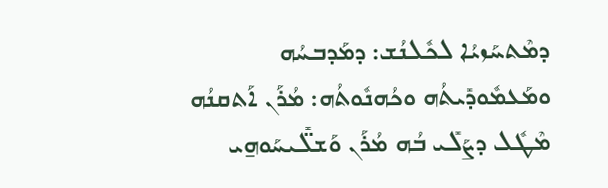ܕܡܶܬܚܰܙܝܳܐ ܠܟܽܠܢܳܫ: ܕܡܰܕܒܚܳܗ ܘܡܰܥܡܽܘܕܺܝܬܳܗ ܘܟܳܗܢܽܘܬܳܗ: ܡܳܪܰܢ ܐܰܬܩܢܳܗ ܡܶܛܽܠ ܕܨܰܠܺܝ ܒܳܗ ܡܳܪܰܢ ܘܰܫܠ̈ܺܝܚܰܘܗ̱ܝ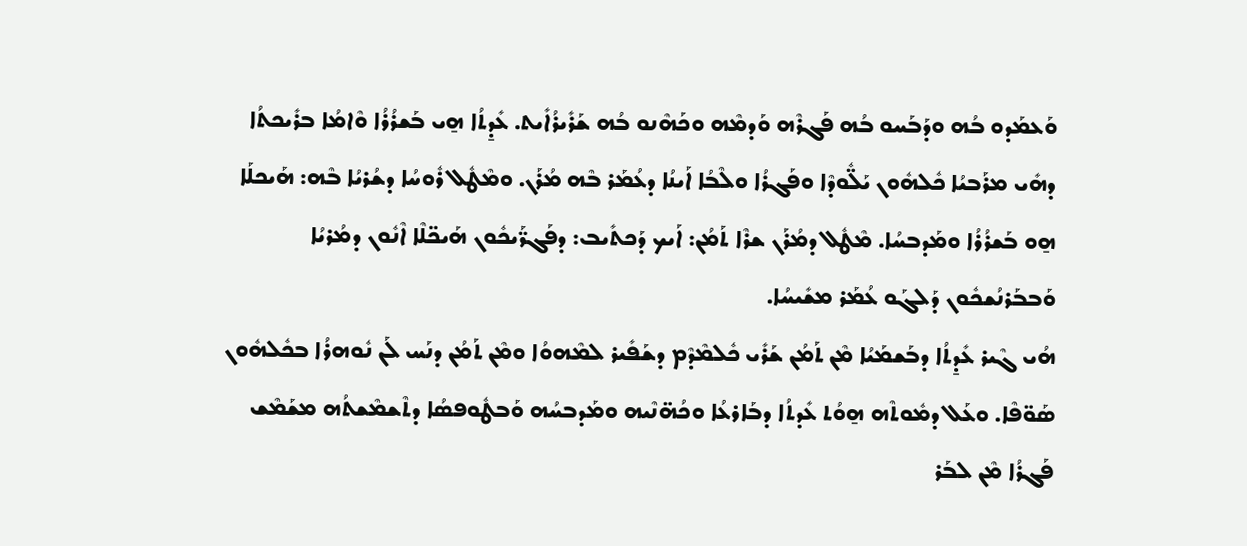ܘܰܥܡܰܕܘ ܒܳܗ ܘܕܰܒܰܚܘ ܒܳܗ ܦܰܓܪܶܗ ܘܰܕܡܶܗ ܘܟܰܗܶܢܘ ܒܳܗ ܫܰܪܺܝܪܳܐܺܝܬ. ܥܺܕ̱ܬܳܐ ܗ̱ܝ ܒܰܫܪܳܪܳܐ ܘܶܐܡܳܐ ܒܪܺܝܟܬܳܐ ܕܗܺܝ ܡܪܰܒܝܳܐ ܟܽܠܗܽܘܢ ܝܰܠ̈ܽܘܕܶܐ ܘܦܰܓܪܳܐ ܘܠܶܒܳܐ ܐܰܝܢܳܐ ܕܥܳܡܰܪ ܒܶܗ ܡܳܪܰܢ. ܘܡܶܛܽܠ ܪܽܘܚܳܐ ܕܫܳܪܝܳܐ ܒܶܗ: ܗܰܝܟܠܰܐ ܗ̱ܘ ܒܰܫܪܳܪܳܐ ܘܡܰܕܒܚܳܐ. ܡܶܛܽܠ ܕܡܳܪܰܢ ܫܪܶܐ ܬܰܡܳܢ: ܐܰܝܟ ܕܰܟܬܺܝܒ: ܕܦܰܓܪ̈ܰܝܟܽܘܢ ܗܰܝܟ̈ܠܶܐ ܐܶܢܽܘܢ ܕܡܳܪܝܳܐ ܘܰܒܒܰܪܢܳܫܟܽܘܢ ܕܰܠܓܰܘ ܥܳܡܰܪ ܡܫܺܝܚܳܐ.
ܗܳܝ ܓܶܝܪ ܥܺܕ̱ܬܳܐ ܕܒܰܫܡܰܝܳܐ ܡܶܢ ܬܰܡܳܢ ܫܰܪܺܝ ܟܽܠܡܶܕܶܡ ܕܫܰܦܺܝܪ ܠܡܶܗܘܳܐ ܘܡܶܢ ܬܰܡܳܢ ܕܢܰܚ ܠܰܢ ܢܽܘܗܪܳܐ ܒܟܽܠܗܽܘܢ ܣܰܘ̈ܦܶܐ. ܘܥܰܠ ܕܡܽܘܬܶܗ ܗ̱ܘܳܬ ܥܺܕܬܳܐ ܕܒܰܐܪܥܳܐ ܘܟܳܗ̈ܢܶܝܗ ܘܡܰܕܒܚܳܗ ܘܰܒܛܽܘܦܣܳܐ ܕܬܶܫܡܶܫܬܳܗ ܡܫܰܡܶܫ ܦܰܓܪܳܐ ܡܶܢ ܠܒܰܪ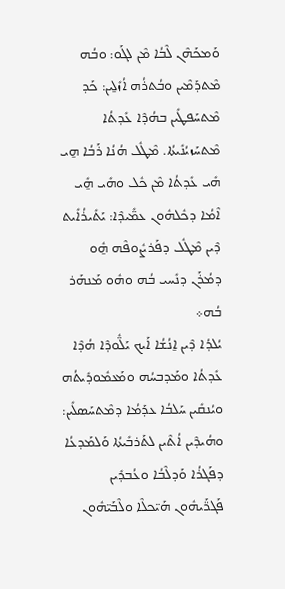ܘܰܡܟܰܗܶܢ ܠܶܒܳܐ ܡܶܢ ܠܓܰܘ: ܘܒܳܗ ܡܶܬܕܰܡܶܝܢ ܘܒܳܬܪܳܗ ܐܳܙܺܠ̱ܝܢ: ܟܰܕ ܡܶܬܚܰܦܛܺܝܢ ܒܗܳܕܶܐ ܥܺܕܬܳܐ ܡܶܬܚܰܙܝܳܢܺܝܬܳܐ. ܡܶܛܽܠ ܗܳܢܳܐ ܪܰܒܳܐ ܗ̱ܝ ܗܺܝ ܥܺܕܬܳܐ ܡܶܢ ܟܽܠ ܘܗܺܝ ܗ̱ܺܝ ܐܶܡܳܐ ܕܟܽܠܗܽܘܢ ܥܡ̈ܺܝܕܶܐ: ܝܰܬܺܝܪܳܐܺܝܬ ܕܶܝܢ ܡܶܛܽܠ ܕܦܰܪܨܽܘܦܶܗ ܗ̱ܽܘ ܕܡܳܪܰܢ ܕܢܺܚܝ ܒܳܗ ܘܗܽܘ ܡܰܢܗܰܪ ܒܳܗ܀
ܝܳܠܕܳܐ ܕܶܝܢ ܐ̱ܢܳܫܳܐ ܐܰܝܟ ܝܰܠ̈ܽܘܕܶܐ ܗܳܕܶܐ ܥܺܕܬܳܐ ܘܡܰܕܒܚܳܗ ܘܡܰܥܡܽܘܕܺܝܬܳܗ ܘܝܳܢܩܺܝܢ ܚܰܠܒܳܐ ܥܕܰܡܳܐ ܕܡܶܬܚܰܣܠܺܝܢ: ܘܗܳܝܕܶܝܢ ܐܳܬܶܝܢ ܠܬܰܪܒܺܝܬܳܐ ܘܰܠܡܰܕܥܳܐ ܕܦܰܓܪܳܐ ܘܰܕܠܶܒܳܐ ܘܥܳܒܕܺܝܢ ܦܰܓܪ̈ܰܝܗܽܘܢ ܗܰܝ̈ܟܠܶܐ ܘܠܶܒܰܝ̈ܗܽܘܢ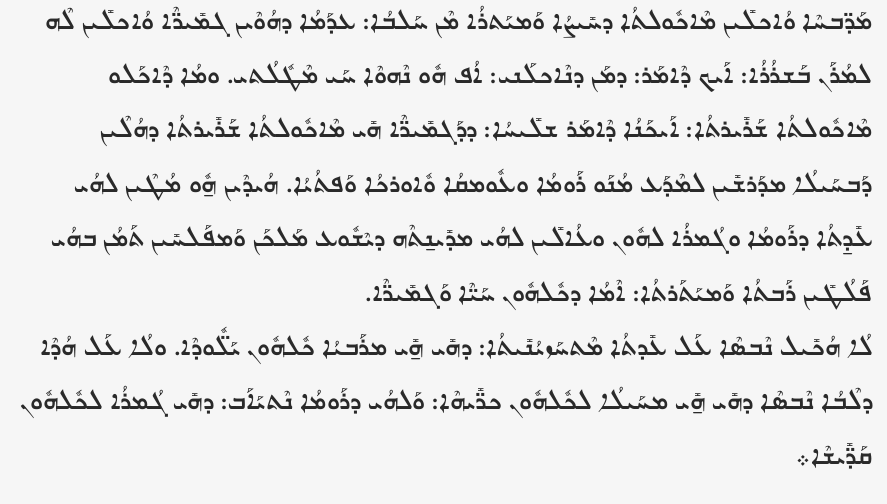ܡܰܕ̈ܒܚܶܐ ܘܳܐܟܠܺܝܢ ܡܶܐܟܽܘܠܬܳܐ ܕܚܺܝܨܳܐ ܘܰܡܝܰܬܪܳܐ ܡܶܢ ܚܰܠܒܳܐ: ܥܕܰܡܳܐ ܕܗܳܘܶܝܢ ܓܡܺܝܪ̈ܶܐ ܘܳܐܟܠܺܝܢ ܠܶܗ ܠܡܳܪܰܢ ܒܰܫܪܳܪܳܐ: ܐܰܝܟ ܕܶܐܡܰܪ: ܕܡܰܢ ܕܢܶܐܟܠܰܢܝ: ܐܳܦ ܗܽܘ ܢܶܗܘܶܐ ܚܰܝ ܡܶܛܽܠܳܬܝ. ܘܡܳܐ ܕܶܐܟܰܠܘ ܡܶܐܟܽܘܠܬܳܐ ܫܰܪܺܝܪܬܳܐ: ܐܰܝܟܰܢܳܐ ܕܶܐܡܰܪ ܫܠܺܝܚܳܐ: ܕܕܰܓܡܺܝܪ̈ܶܐ ܗܺܝ ܡܶܐܟܽܘܠܬܳܐ ܫܰܪܺܝܪܬܳܐ ܕܗܳܠܶܝܢ ܕܰܒܚܰܝܠܳܐ ܡܕܰܪܫܺܝܢ ܠܡܶܕܰܥ ܡܳܢܰܘ ܪܰܘܡܳܐ ܘܥܽܘܡܩܳܐ ܘܽܐܘܪܟܳܐ ܘܰܦܬܳܝܳܐ. ܗܳܝܕܶܝܢ ܗ̱ܽܘ ܡܳܛܶܝܢ ܠܗܳܝ ܥܺܕ̱ܬܳܐ ܕܪܰܘܡܳܐ ܘܓܳܡܪܳܐ ܠܗܽܘܢ ܘܥܳܐܠܺܝܢ ܠܗܳܝ ܡܕܺܝܢ̱ܬܶܗ ܕܝܶܫܽܘܥ ܡܰܠܟܰܢ ܘܰܡܦܰܠܚܺܝܢ ܬܰܡܳܢ ܒܗܳܝ ܦܰܠܳܛܺܝܢ ܪܰܒܬܳܐ ܘܰܡܝܰܬܰܪܬܳܐ: ܐܶܡܳܐ ܕܟܽܠܗܽܘܢ ܚܰܝ̈ܶܐ ܘܰܓܡܺܝܪ̈ܶܐ.
ܠܳܐ ܗܳܟܺܝܠ ܢܶܒܣܶܐ ܥܰܠ ܥܺܕܬܳܐ ܡܶܬܚܰܙܝܳܢܺܝܬܳܐ: ܕܗܺܝ ܗ̱ܺܝ ܡܪܰܒܝܳܐ ܟܽܠܗܽܘܢ ܝܰܠ̈ܽܘܕܶܐ. ܘܠܳܐ ܥܰܠ ܗܳܕܶܐ ܕܠܶܒܳܐ ܢܶܒܣܶܐ ܕܗܺܝ ܗ̱ܺܝ ܡܚܰܝܠܳܐ ܠܟܽܠܗܽܘܢ ܟܪ̈ܺܝܗܶܐ: ܘܰܠܗܳܝ ܕܪܰܘܡܳܐ ܢܶܬܝܰܐܰܒ: ܕܗܺܝ ܓܳܡܪܳܐ ܠܟܽܠܗܽܘܢ ܩܰܕ̈ܺܝܫܶܐ܀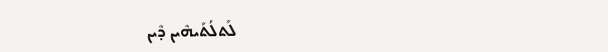ܠܰܬܠܳܬܰܝܗܶܝܢ ܕܶܝܢ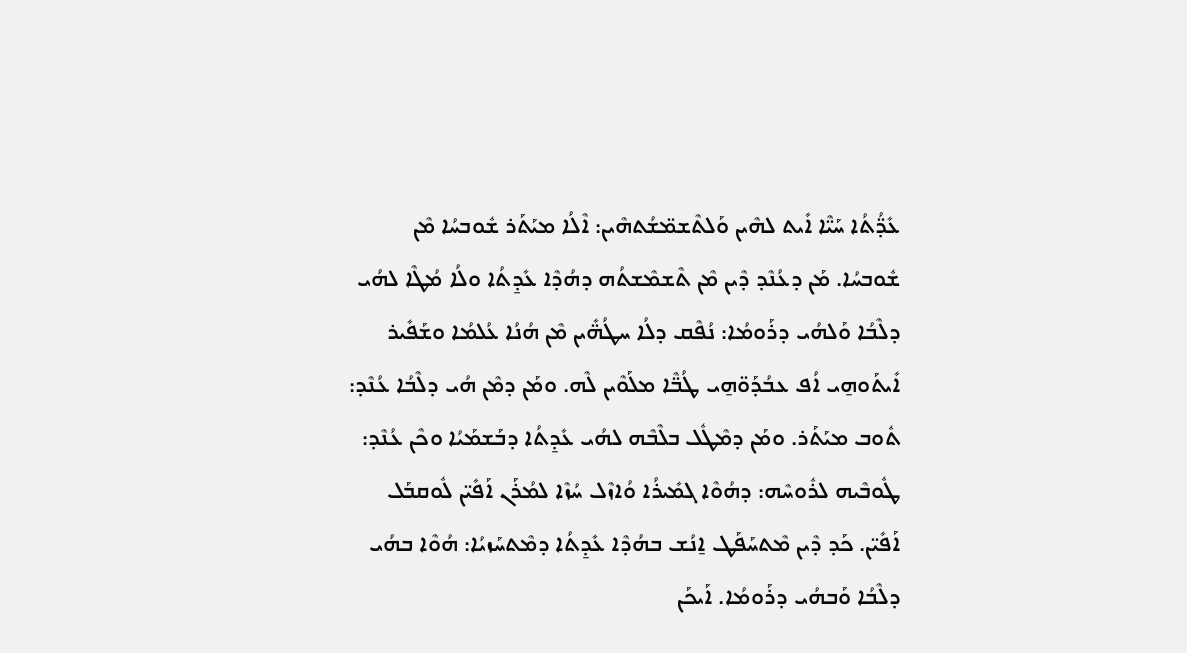ܥܺܕ̈ܳܬܳܐ ܚܰܝ̈ܶܐ ܐܺܝܬ ܠܗܶܝܢ ܘܰܠܬܶܫܡ̈ܫܳܬܗܶܝܢ: ܐܶܠܳܐ ܡܝܰܬܰܪ ܫܽܘܒܚܳܐ ܡܶܢ ܫܽܘܒܚܳܐ. ܡܰܢ ܕܥܳܢܶܕ ܕܶܝܢ ܡܶܢ ܬܶܫܡܶܫܬܳܗ ܕܗܳܕܶܐ ܥܺܕ̱ܬܳܐ ܘܠܳܐ ܡܳܛܶܐ ܠܗܳܝ ܕܠܶܒܳܐ ܘܰܠܗܳܝ ܕܪܰܘܡܳܐ: ܢܳܦܶܩ ܕܠܳܐ ܚܛܳܗ̈ܺܝܢ ܡܶܢ ܗܳܢܳܐ ܥܳܠܡܳܐ ܘܫܰܦܺܝܪ ܐܺܝܬܰܘܗ̱ܝ ܐܳܦ ܥܒܳܕܰܘ̈ܗ̱ܝ ܛܳܒ̈ܶܐ ܡܠܰܘܶܝܢ ܠܶܗ. ܘܡܰܢ ܕܡܶܢ ܗܳܝ ܕܠܶܒܳܐ ܥܳܢܶܕ: ܬܽܘܒ ܡܝܰܬܰܪ. ܘܡܰܢ ܕܡܶܛܽܠ ܒܠܶܒܶܗ ܠܗܳܝ ܥܺܕ̱ܬܳܐ ܕܒܰܫܡܰܝܳܐ ܘܟܶܢ ܥܳܢܶܕ: ܛܽܘܒܶܝܗ ܠܪܽܘܚܶܗ: ܕܗܳܘܶܐ ܓܡܺܝܪܳܐ ܘܳܐܙܶܠ ܚܳܙܶܐ ܠܡܳܪܰܢ ܐܰܦܺܝ̈ܢ ܠܽܘܩܒܰܠ ܐܰܦܺܝ̈ܢ. ܟܰܕ ܕܶܝܢ ܡܶܬܚܰܦܰܛ ܐ̱ܢܳܫ ܒܗܳܕܶܐ ܥܺܕ̱ܬܳܐ ܕܡܶܬܚܰܙܝܳܐ: ܗܳܘܶܐ ܒܗܳܝ ܕܠܶܒܳܐ ܘܰܒܗܳܝ ܕܪܰܘܡܳܐ. ܐܰܝܟܰܢ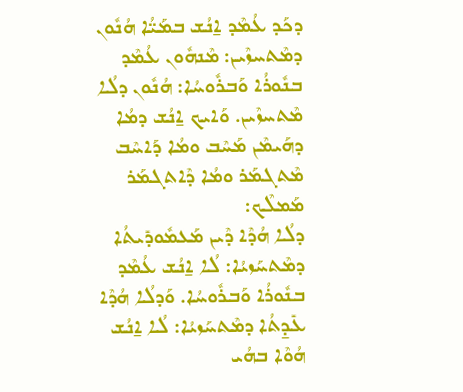ܕܟܰܕ ܥܳܡܶܕ ܐ̱ܢܳܫ ܒܡܰܝ̈ܳܐ ܗܳܢܽܘܢ ܕܡܶܬܚܙܶܝܢ: ܡܶܢܗܽܘܢ ܥܳܡܶܕ ܒܢܽܘܪܳܐ ܘܰܒܪܽܘܚܳܐ: ܗܳܢܽܘܢ ܕܠܳܐ ܡܶܬܚܙܶܝܢ. ܘܰܐܝܟ ܐ̱ܢܳܫ ܕܡܳܐ ܕܗܰܝܡܶܢ ܡܰܚܶܒ ܘܡܳܐ ܕܰܐܚܶܒ ܡܶܬܓܡܰܪ ܘܡܳܐ ܕܶܐܬܓܡܰܪ ܡܰܡܠܶܟ:
ܕܠܳܐ ܗܳܕܶܐ ܕܶܝܢ ܡܰܥܡܽܘܕܺܝܬܳܐ ܕܡܶܬܚܰܙܝܳܐ: ܠܳܐ ܐ̱ܢܳܫ ܥܳܡܶܕ ܒܢܽܘܪܳܐ ܘܰܒܪܽܘܚܳܐ. ܘܰܕܠܳܐ ܗܳܕܶܐ ܥܺܕ̱ܬܳܐ ܕܡܶܬܚܰܙܝܳܐ: ܠܳܐ ܐ̱ܢܳܫ ܗܳܘܶܐ ܒܗܳܝ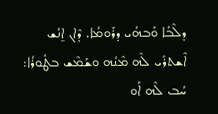ܕܠܶܒܳܐ ܘܰܒܗܳܝ ܕܪܰܘܡܳܐ. ܕܶܐܢ ܐ̱ܢܳܫ ܐܶܫܬܪܺܝ ܠܶܗ ܡܶܢܳܗ ܘܫܰܡܶܫ ܒܛܽܘܪܳܐ: ܚܳܒ ܠܶܗ ܐܰܘ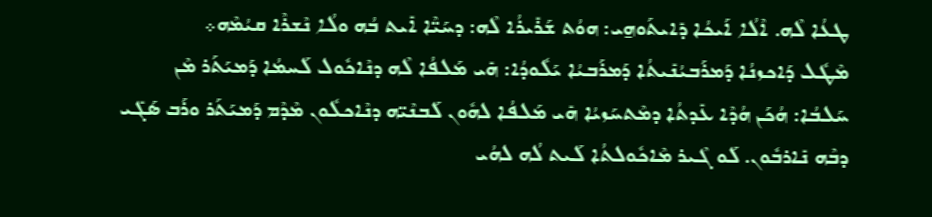ܛܥܳܐ ܠܶܗ. ܐܶܠܳܐ ܐܰܝܟܳܐ ܕܺܐܝܬܰܘܗ̱ܝ: ܗܘܳܬ ܫܰܪܺܝܪܳܐ ܠܶܗ: ܕܚܰܝ̈ܶܐ ܐܺܝܬ ܒܳܗ ܘܠܳܐ ܢܶܫܪܶܐ ܩܝܳܡܶܗ܀
ܡܶܛܽܠ ܕܰܐܟܙܢܳܐ ܕܰܡܪܰܒܝܳܢܺܝܬܳܐ ܕܰܡܪܰܒܝܳܐ ܝܰܠܽܘܕܳܐ: ܗܺܝ ܡܰܠܦܳܐ ܠܶܗ ܕܢܶܐܟܽܘܠ ܠܰܚܡܳܐ ܕܰܡܝܰܬܰܪ ܡܶܢ ܚܰܠܒܳܐ: ܗܳܟܰܢ ܗܳܕܶܐ ܥܺܕܬܳܐ ܕܡܶܬܚܰܙܝܳܐ ܗܺܝ ܡܰܠܦܳܐ ܠܗܽܘܢ ܠܰܒܢܶܝ̈ܗ ܕܢܶܐܟܠܽܘܢ ܡܶܕܶܡ ܕܰܡܝܰܬܰܪ ܘܪܰܒ ܣܰܓܺܝ ܕܒܶܗ ܢܺܐܪܒܽܘܢ. ܠܰܘ ܓܶܝܪ ܡܶܐܟܽܘܠܬܳܐ ܠܰܝܬ ܠܳܗ ܠܗܳܝ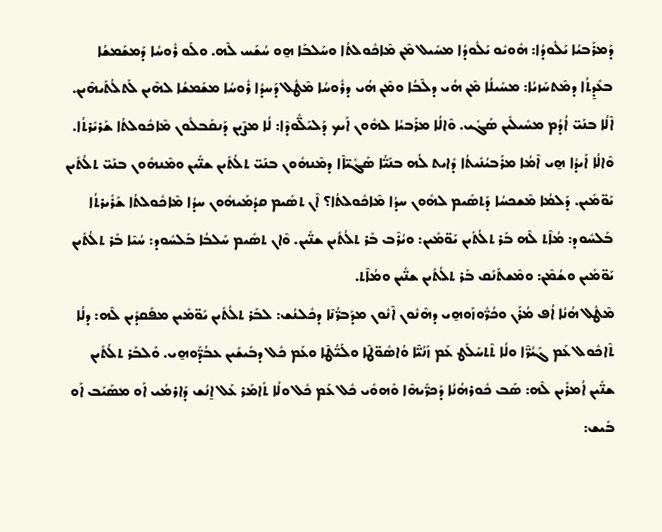ܕܰܡܪܰܒܝܳܐ ܝܰܠܽܘܕܳܐ: ܗܽܘܝܽܘ ܝܰܠܽܘܕܳܐ ܡܚܺܝܠ ܡܶܢ ܡܶܐܟܽܘܠܬܳܐ ܘܚܰܠܒܰܐ ܗ̱ܘ ܚܳܫܰܚ ܠܶܗ. ܘܠܰܘ ܪܽܘܚܳܐ ܕܰܡܫܰܡܫܳܐ ܒܥܺܕ̱ܬܳܐ ܕܡܶܬܚܰܙܝܳܐ: ܡܚܺܝܠܳܐ ܡܶܢ ܗܳܝ ܕܠܶܒܳܐ ܘܡܶܢ ܗܳܝ ܕܪܽܘܚܳܐ ܡܶܛܽܠ ܕܰܚܕܳܐ ܪܽܘܚܳܐ ܡܫܰܡܫܳܐ ܠܗܶܝܢ ܠܰܬܠܳܬܰܝܗܶܝܢ. ܐܶܠܳܐ ܒܢܰܝ̈ ܐܳܕܳܡ ܡܚܺܝܠܺܝܢ ܣܰܓܺܝ. ܘܶܐܠܳܐ ܡܪܰܒܝܳܐ ܠܗܽܘܢ ܐܰܝܟ ܕܰܠܝܰܠ̈ܽܘܕܶܐ: ܠܳܐ ܡܨܶܝܢ ܕܰܢܩܰܒܠܽܘܢ ܡܶܐܟܽܘܠܬܳܐ ܫܰܪܝܺܪܬܳܐ.
ܘܶܐܠܳܐ ܐܰܝܕܳܐ ܗ̱ܝ ܐܶܡܳܐ ܡܪܰܒܝܳܢܺܝܬܳܐ ܕܺܐܝܬ ܠܳܗ ܒܢܰܝ̈ܳܐ ܣܰܓܺܝ̈ܐܶܐ ܕܡܶܢܗܽܘܢ ܒܢܰܝ̈ ܬܠܳܬܺܝܢ ܫܢ̈ܺܝܢ ܘܡܶܢܗܽܘܢ ܒܢܰܝ̈ ܬܠܳܬܺܝܢ ܝܰܘ̈ܡܺܝܢ. ܕܰܠܡܳܐ ܡܶܫܟܚܳܐ ܕܰܬܣܺܝܡ ܠܗܽܘܢ ܚܕܳܐ ܡܶܐܟܽܘܠܬܳܐ؟ ܐܶܢ ܬܣܺܝܡ ܩܕܳܡܰܝܗܽܘܢ ܚܕܳܐ ܡܶܐܟܽܘܠܬܳܐ ܫܰܪܺܝܪܬܳܐ ܒܰܠܚܽܘܕ: ܡܳܐܶܬ ܠܶܗ ܒܰܪ ܬܠܳܬܺܝܢ ܝܰܘ̈ܡܺܝܢ: ܘܝܳܪܶܒ ܒܰܪ ܬܠܳܬܺܝܢ ܫܢ̈ܺܝܢ. ܘܶܐܢ ܬܣܺܝܡ ܚܰܠܒܳܐ ܒܰܠܚܽܘܕ: ܚܳܝܶܐ ܒܰܪ ܬܠܳܬܺܝܢ ܝܰܘ̈ܡܺܝܢ ܘܫܳܡܶܢ: ܘܡܶܫܬܰܢܰܩ ܒܰܪ ܬܠܳܬܺܝܢ ܫܢ̈ܺܝܢ ܘܡܳܐܶܬ.
ܡܶܛܽܠ ܗܳܢܳܐ ܐܳܦ ܡܳܪܰܢ ܘܟܳܪ̈ܽܘܙܰܘܗ̱ܝ ܕܗܶܢܽܘܢ ܐܶܢܽܘܢ ܡܕܰܒܪ̈ܳܢܶܐ ܕܟܽܠܢܳܫ: ܠܒܰܪ ܬܠܳܬܺܝܢ ܝܰܘ̈ܡܺܝܢ ܡܦܰܩܕܺܝܢ ܠܶܗ: ܕܠܳܐ ܬܶܐܟܽܘܠ ܥܰܡ ܓܰܝܳܪ̈ܶܐ ܘܠܳܐ ܬܶܬܚܰܠܰܛ ܥܰܡ ܙܰܢܳܝ̈ܶܐ ܘܳܐܣܽܘ̈ܛܶܐ ܘܠܰܝ̈ܳܛܶܐ ܘܥܰܡ ܟܽܠ ܕܒܺܝܫܺܝܢ ܥܒܳܕ̈ܰܘܗ̱ܝ. ܘܰܠܒܰܪ ܬܠܳܬܺܝܢ ܫܢ̈ܺܝܢ ܐܳܡܪܺܝܢ ܠܶܗ: ܣܰܒ ܟܽܘܪܗܳܢܳܐ ܕܰܟܪ̈ܺܝܗܶܐ ܘܰܗܘܺܝ ܟܽܠ ܥܰܡ ܟܽܠ ܘܠܳܐ ܬܺܐܡܰܪ ܥܰܠ ܐ̱ܢܳܫ ܕܰܐܪܡܳܝ ܐܰܘ ܡܣܰܝܰܒ ܐܰܘ ܒܺܝܫ: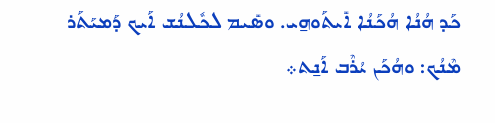ܟܰܕ ܗܳܢܳܐ ܗܳܟܰܢܳܐ ܐܺܝܬܰܘܗ̱ܝ. ܘܣܺܝܡ ܠܟܽܠܢܳܫ ܐܰܝܟ ܕܰܡܝܰܬܰܪ ܡܶܢܳܟ: ܘܗܳܟܰܢ ܝܳܪܶܒ ܐܰܢ̱ܬ܀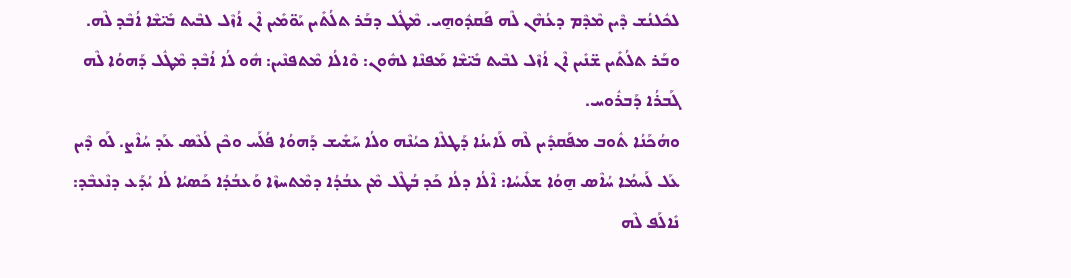ܠܟܽܠܢܳܫ ܕܶܝܢ ܡܶܕܶܡ ܕܥܳܗܶܢ ܠܶܗ ܦܰܩܕܽܘܗ̱ܝ. ܡܶܛܽܠ ܕܒܰܪ ܬܠܳܬܺܝܢ ܝܰܘ̈ܡܺܝܢ ܐܶܢ ܐܳܙܶܠ ܠܒܶܝܬ ܒܺܝ̈ܫܶܐ ܐܳܒܶܕ ܠܶܗ. ܘܒܰܪ ܬܠܳܬܺܝܢ ܫ̈ܢܺܝܢ ܐܶܢ ܐܳܙܶܠ ܠܒܶܝܬ ܒܺܝ̈ܫܶܐ ܡܰܦܢܶܐ ܠܗܽܘܢ: ܘܶܐܠܳܐ ܡܶܬܦܢܶܝܢ: ܗܽܘ ܠܳܐ ܐܳܒܶܕ ܡܶܛܽܠ ܕܰܗܘܳܐ ܠܶܗ ܓܰܒܪܳܐ ܕܰܒܪܽܘܚ.
ܘܗܳܟܰܢܳܐ ܬܽܘܒ ܡܦܰܩܕܺܝܢ ܠܶܗ ܠܰܐܝܢܳܐ ܕܰܛܠܶܐ ܟܝܳܢܶܗ ܘܠܳܐ ܚܰܫܺܝܫ ܕܰܗܘܳܐ ܦܳܠܰܚ ܘܟܶܢ ܠܳܥܶܣ ܥܰܕ ܚܳܐܶܨ. ܠܰܘ ܕܶܝܢ ܥܰܠ ܠܰܚܡܳܐ ܚܳܐܶܣ ܗ̱ܘܳܐ ܫܠܺܝܚܳܐ: ܐܶܠܳܐ ܕܠܳܐ ܟܰܕ ܒܳܛܶܠ ܡܶܢ ܥܒܳܕܳܐ ܕܡܶܬܚܙܶܐ ܘܰܥܒܳܕܳܐ ܟܰܣܝܳܐ ܠܳܐ ܝܳܕܰܥ ܕܢܶܥܒܶܕ: ܢܺܐܠܰܦ ܠܶܗ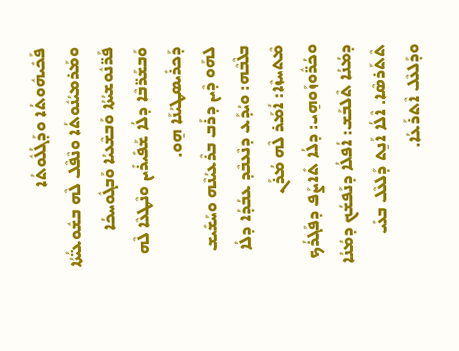ܦܰܟܺܝܗܽܘܬܳܐ ܘܕܰܓܳܠܽܘܬܳܐ ܘܡܰܪܡܝܳܢܽܘܬܳܐ ܘܢܶܦܶܠ ܠܶܗ ܒܫܽܘܥܝ̈ܳܬܳܐ ܦܰܪ̈ܢܽܘܫܝܳܬܳܐ ܘܰܒܫܶܥܝܳܐ ܘܰܒܓܽܘܚܟܳܐ ܘܰܒܫܰܪ̈ܒܶܐ ܕܠܳܐ ܫܰܦܺܝܪܺܝܢ ܘܢܶܛܥܶܐ ܠܶܗ ܕܰܟܪܺܝܣܛܝܳܢܰܐ ܗ̱ܘ.
ܠܗܰܘ ܕܶܝܢ ܕܪܰܒ ܒܪܶܥܝܳܢܶܗ ܘܚܰܫܺܝܫ ܒܠܶܒܶܗ: ܘܝܳܕܰܥ ܕܢܶܥܒܶܕ ܥܒܳܕܳܐ ܕܠܳܐ ܡܶܬܚܙܶܐ: ܐܳܡܰܪ ܠܶܗ ܡܳܪܰܢ ܘܟܳܪ̈ܽܘܙܰܘܗ̱ܝ: ܕܠܳܐ ܬܺܐܨܰܦ ܕܦܰܓܪܳܟ ܕܡܳܢܳܐ ܬܶܠܒܰܫ: ܐܳܦܠܳܐ ܕܢܰܦܫܳܟ ܕܡܳܢܳܐ ܬܶܬܰܪܣܶܐ. ܐܶܠܳܐ ܐܰܢ̱ܬ ܕܰܠܥܶܠ ܒܥܺܝ ܘܕܰܠܥܶܠ ܐܶܬܪܰܥܳܐ.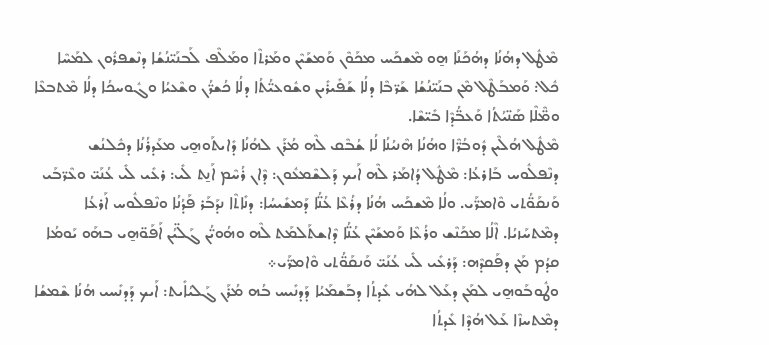ܡܶܛܽܠ ܕܗܳܢܳܐ ܕܗܳܟܰܢܰܐ ܗ̱ܘ ܡܶܫܟܰܚ ܡܟܰܘܶܢ ܘܰܡܫܰܝܶܢ ܘܡܰܪܬܶܐ ܘܡܰܠܶܦ ܠܰܒܢܰܝ̈ܢܳܫܳܐ ܕܢܶܫܦܪܽܘܢ ܠܡܰܚܶܐ ܟܽܠ: ܘܰܡܒܰܛܶܠ ܡܶܢ ܒܢܰܝ̈ܢܳܫܳܐ ܫܰܪ̈ܒܶܐ ܕܠܳܐ ܫܰܦܺܝܪܺܝܢ ܘܫܽܘܥܝ̈ܳܬܳܐ ܕܠܳܐ ܟܳܫܪ̈ܳܢ ܘܫܶܥܝܳܐ ܘܓܽܘܚܟܳܐ ܕܠܳܐ ܡܶܬܒܥܶܐ ܘܡ̈ܶܠܶܐ ܣܰܢ̈ܝܳܬܳܐ ܘܰܥܒ̈ܳܕܶܐ ܒܺܝ̈ܫܶܐ.
ܡܶܛܽܠ ܗܳܠܶܝܢ ܕܽܘܒܳܪ̈ܶܐ ܘܗܳܢܳܐ ܗܶܢܝܳܢܳܐ ܠܳܐ ܫܳܒܶܩ ܠܶܗ ܡܳܪܰܢ ܠܗܳܢܳܐ ܕܺܐܝܬܰܘܗ̱ܝ ܡܥܰܕܪܳܢܳܐ ܕܟܽܠܢܳܫ ܕܢܶܦܠܽܘܚ ܒܰܐܪܥܳܐ: ܡܶܛܽܠ ܕܳܐܡܰܪ ܠܶܗ ܐܰܝܟ ܕܰܠܫܶܡܥܽܘܢ: ܕܶܐܢ ܪܳܚܶܡ ܐܰܢ̱ܬ ܠܺܝ: ܪܥܺܝ ܠܺܝ ܥܳܢܰܝ̈ ܘܥܶܪ̈ܒܰܝ ܘܰܢܩܰܘ̈ܳܬܝ ܘܶܐܡܪ̈ܰܝ. ܘܠܳܐ ܡܶܫܟܰܚ ܗܳܢܳܐ ܕܪܳܥܶܐ ܥܳܢ̈ܳܐ ܕܰܡܫܺܝܚܳܐ: ܕܢܺܐܬܶܐ ܢܕܰܒܰܪ ܦܰܕܳܢܳܐ ܘܢܶܦܠܽܘܚ ܐܰܪܥܳܐ ܕܡܶܬܚܰܙܝܳܐ. ܐܶܠܳܐ ܡܟܰܢܶܫ ܘܪܳܥܶܐ ܘܰܡܫܰܝܶܢ ܥܳܢ̈ܳܐ ܕܶܐܫܬܰܠܡܰܬ ܠܶܗ ܘܗܳܘܝ̈ܳܢ ܓܰܠ̈ܝܳܢ ܐܰܦܰܘ̈ܗ̱ܝ ܒܗܰܘ ܝܰܘܡܳܐ ܩܕܳܡ ܡܰܢ ܕܦܰܩܕܶܗ: ܕܰܪܥܺܝ ܠܺܝ ܥܳܢܰܝ̈ ܘܰܢܩܰܘ̈ܳܬܝ ܘܶܐܡܪ̈ܰܝ܀
ܘܛܽܘܒܰܘܗ̱ܝ ܠܡܰܢ ܕܥܰܠ ܠܗܳܝ ܥܺܕܬܳܐ ܕܒܰܫܡܰܝܳܐ ܕܰܕܢܺܝܚ ܒܳܗ ܡܳܪܰܢ ܓܰܠܝܳܐܺܝܬ: ܐܰܝܟ ܕܰܕܢܺܚܝ ܗܳܢܳܐ ܫܶܡܫܳܐ ܕܡܶܬܚܙܶܐ ܥܰܠ ܗܳܕܶܐ ܥܺܕܬܳܐ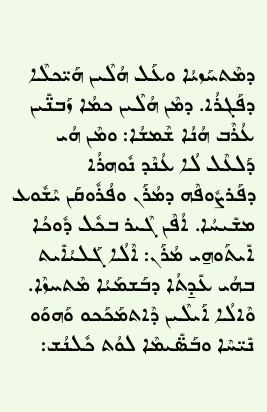ܕܡܶܬܚܰܙܝܳܐ ܘܥܰܠ ܗܳܠܶܝܢ ܗܰܝ̈ܟܠܶܐ ܕܦܰܓܪܳܐ. ܕܡܶܢ ܗܳܠܶܝܢ ܟܡܳܐ ܙܰܒܢ̈ܺܝܢ ܥܳܪܶܒ ܗܳܢܳܐ ܫܶܡܫܳܐ: ܘܡܶܢ ܗܳܝ ܕܰܠܥܶܠ ܠܳܐ ܥܳܢܶܕ ܢܽܘܗܪܳܐ ܕܦܰܪܨܽܘܦܶܗ ܕܡܳܪܰܢ ܘܦܳܪܽܘܩܰܢ ܝܶܫܽܘܥ ܡܫܺܝܚܳܐ. ܐܳܦܶܢ ܓܶܝܪ ܒܟܽܠ ܕܽܘܟܳܐ ܐܺܝܬܰܘܗ̱ܝ ܡܳܪܰܢ: ܐܶܠܳܐ ܓܰܠܝܳܐܺܝܬ ܒܗܳܝ ܥܺܕ̱ܬܳܐ ܕܒܰܫܡܰܝܳܐ ܡܶܬܚܙܶܐ. ܘܶܐܠܳܐ ܐܰܝܠܶܝܢ ܕܶܐܬܡܰܟܰܟܘ ܘܰܗܘܰܘ ܢܺܝ̈ܚܶܐ ܘܒܰܣ̈ܺܝܡܶܐ ܠܘܳܬ ܟܽܠܢܳܫ: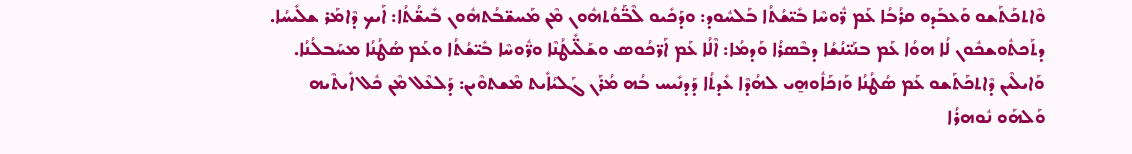ܘܶܐܬܟܰܬܰܫܘ ܘܰܥܒܰܕܘ ܩܪܳܒܳܐ ܥܰܡ ܪ̈ܽܘܚܶܐ ܒܺܝ̈ܫܳܬܳܐ ܒܰܠܚܽܘܕ: ܘܕܰܟܺܝܘ ܠܶܒ̈ܰܘܳܬܗܽܘܢ ܡܶܢ ܡܰܚܫ̈ܒܳܬܗܽܘܢ ܒܺܝܫ̈ܳܬܳܐ: ܐܰܝܟ ܕܶܐܡܰܪ ܫܠܺܝܚܳܐ. ܕܬܰܟܬܽܘܫܟܽܘܢ ܠܳܐ ܗܘܳܐ ܥܰܡ ܒܢܰܝ̈ܢܳܫܳܐ ܕܒܶܣܪܳܐ ܘܰܕܡܳܐ: ܐܶܠܳܐ ܥܰܡ ܐܰܪ̈ܟܳܘܣ ܘܫܰܠ̈ܺܝܛܳܢܶܐ ܘܪ̈ܽܘܚܶܐ ܒܺܝ̈ܫܳܬܳܐ ܘܥܰܡ ܤܳܛܳܢܳܐ ܡܚܰܒܠܳܢܳܐ.
ܘܰܐܝܠܶܝܢ ܕܶܐܬܟܰܬܰܫܘ ܥܰܡ ܤܳܛܳܢܳܐ ܘܰܙܟܰܐܽܘܗ̱ܝ ܠܗܳܕܶܐ ܥܺܕܬܳܐ ܕܰܕܢܺܝܚ ܒܳܗ ܡܳܪܰܢ ܓܰܠܝܳܐܺܝܬ ܡܶܫܬܘܶܝܢ: ܕܰܠܥܶܠ ܡܶܢ ܟܽܠ ܐܺܝܬܶܝܗ ܘܰܠܗܰܘ ܢܽܘܗܪܳܐ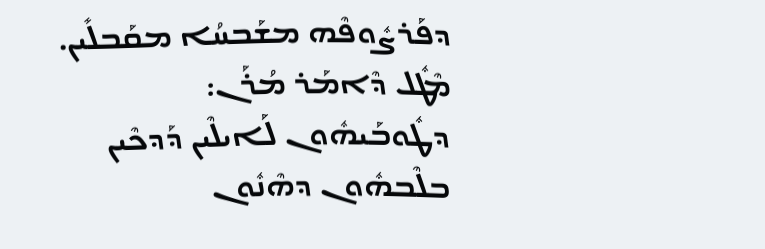ܕܦܰܪܨܽܘܦܶܗ ܡܫܰܒܚܳܐ ܡܩܰܒܠܺܝܢ. ܡܶܛܽܠ ܕܶܐܡܰܪ ܡܳܪܰܢ: ܕܛܽܘܒܰܝܗܽܘܢ ܠܰܐܝܠܶܝܢ ܕܰܕܟܶܝܢ ܒܠܶܒܗܽܘܢ ܕܗܶܢܽܘܢ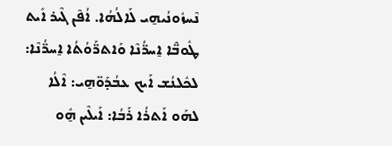ܢܶܚܙܽܘܢܳܝܗ̱ܝ ܠܰܐܠܳܗܳܐ. ܐܳܦܶܢ ܓܶܝܪ ܐܺܝܬ ܛܽܘܒ̈ܶܐ ܐ̱ܚܪ̈ܳܢܶܐ ܘܰܐܬܪ̈ܰܘܳܬܳܐ ܐ̱ܚܪ̈ܳܢܶܐ: ܠܟܽܠܢܳܫ ܐܰܝܟ ܥܒܳܕܰܘ̈ܗ̱ܝ: ܐܶܠܳܐ ܠܗܰܘ ܐܰܬܪܳܐ ܪܰܒܳܐ: ܐܰܝܠܶܝܢ ܗ̱ܽܘ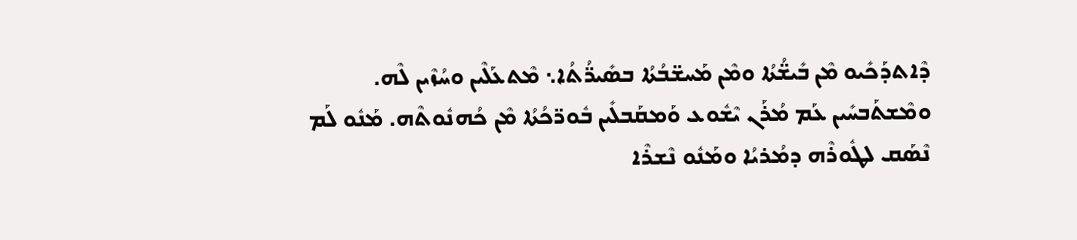ܕܶܐܬܕܰܟܺܝܘ ܡܶܢ ܒܺܝܫ̈ܳܬܳܐ ܘܡܶܢ ܡܰܚܫ̈ܒܳܬܳܐ ܒܣܺܝܪ̈ܳܬܳܐ܆ ܡܶܬܥܰܠܶܝܢ ܘܚܳܙܶܝܢ ܠܶܗ. ܘܡܶܫܬܰܒܚܺܝܢ ܥܰܡ ܡܳܪܰܢ ܝܶܫܽܘܥ ܘܰܡܩܰܒܠܺܝܢ ܒܽܘܪ̈ܟܳܬܳܐ ܡܶܢ ܟܳܗܢܽܘܬܶܗ. ܡܰܢܽܘ ܠܰܡ ܢܶܣܰܩ ܠܛܽܘܪܶܗ ܕܡܳܪܝܳܐ ܘܡܰܢܽܘ ܢܶܫܪܶܐ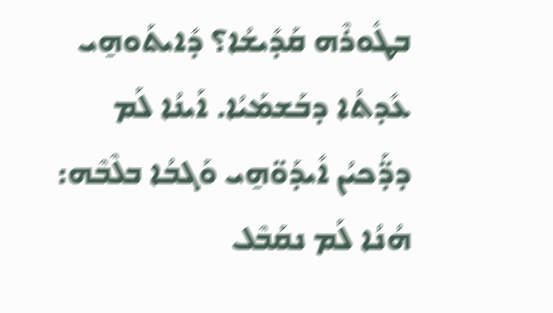ܒܛܽܘܪܶܗ ܩܰܕܺܝܫܳܐ؟ ܕܺܐܝܬܰܘܗ̱ܝ ܥܺܕܬܳܐ ܕܒܰܫܡܰܝܳܐ. ܐܰܝܢܳܐ ܠܰܡ ܕܕ̈ܰܟܝܳܢ ܐܺܝܕܰܘ̈ܗ̱ܝ ܘܰܓܒܳܐ ܒܠܶܒܶܗ: ܗܳܢܳܐ ܠܰܡ ܢܩܰܒܶܠ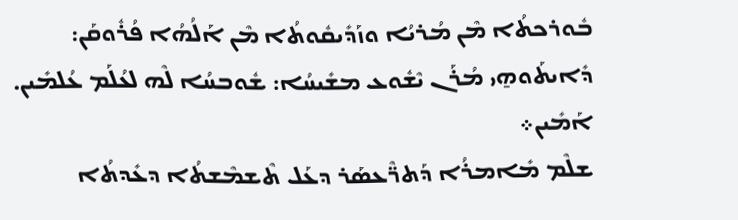ܒܽܘܪܟܬܳܐ ܡܶܢ ܡܳܪܝܳܐ ܘܙܰܕܺܝܩܽܘܬܳܐ ܡܶܢ ܐܰܠܳܗܳܐ ܦܳܪܽܘܩܰܢ: ܕܺܐܝܬܰܘܗ̱ܝ ܡܳܪܰܢ ܝܶܫܽܘܥ ܡܫܺܝܚܳܐ: ܫܽܘܒܚܳܐ ܠܶܗ ܠܥܳܠܰܡ ܥܳܠܡܺܝܢ. ܐܰܡܺܝܢ܀
ܫܠܶܡ ܡܺܐܡܪܳܐ ܕܰܬܪ̈ܶܥܣܰܪ ܕܥܰܠ ܬܶܫܡܶܫܬܳܐ ܕܥܺܕܬܳܐ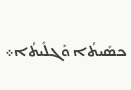ܟܣܺܝܬܳܐ ܘܰܓܠܺܝܬܳܐ܀